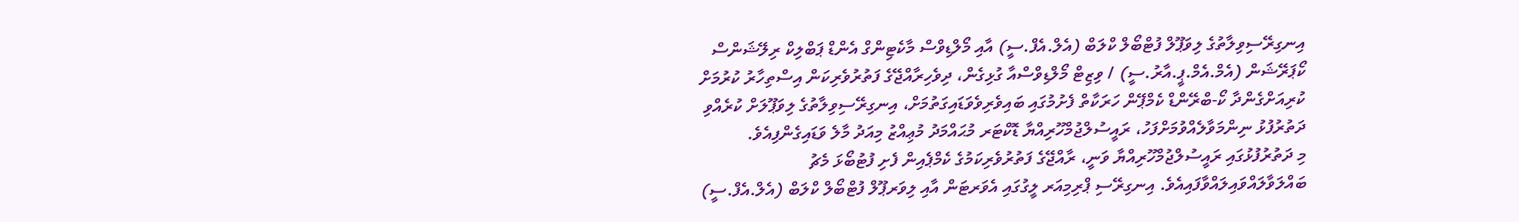އިނގިރޭސިވިލާތުގެ ލިވަޕޫލް ފުޓްބޯލް ކްލަބް (އެލް.އެފް.ސީ) އާއި މޯލްޑިވްސް މާކެޓިންގް އެންޑް ޕަބްލިކް ރިލޭޝަންސް ކޯޕަރޭޝަން (އެމް.އެމް.ޕީ.އާރު.ސީ) / ވިޒިޓް މޯލްޑިވްސްއާ ގުޅިގެން، ދިވެހިރާއްޖޭގެ ފަތުރުވެރިކަން އިސްތިހާރު ކުރުމަށް ކުރިއަށްގެންދާ ކޯ-ބްރޭންޑް ކެމްޕޭން ހަރަކާތް ފެށުމުގައި ބައިވެރިވެވަޑައިގަތުމަށް، އިނގިރޭސިވިލާތުގެ ލިވަޕޫލަށް ކުރެއްވި ދަތުރުފުޅު ނިންމަވާލެއްވުމަށްފަހު، ރައީސުލްޖުމްހޫރިއްޔާ ޑޮކްޓަރ މުޙައްމަދު މުޢިއްޒު މިއަދު މާލެ ވަޑައިގެންފިއެވެ.
މި ދަތުރުފުޅުގައި ރައީސުލްޖުމްހޫރިއްޔާ ވަނީ، ރާއްޖޭގެ ފަތުރުވެރިކަމުގެ ކެމްޕެއިން ފެށި ފުޓުބޯޅަ މެޗު ބައްލަވާލައްވައިލައްވާފައިއެވެ. އިނގިރޭސި ޕްރިމިއަރ ލީގުގައި އެވަރޓަން އާއި ލިވަރޕޫލް ފުޓްބޯލް ކްލަބް (އެލް.އެފް.ސީ)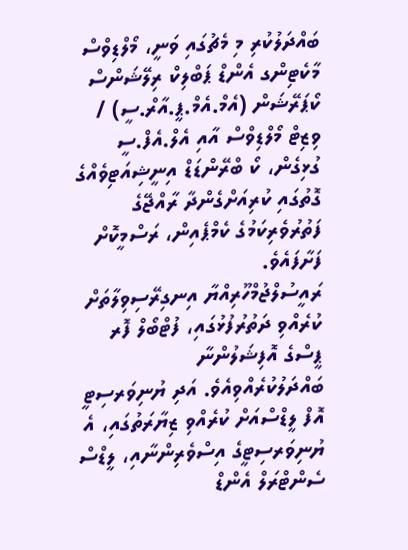ބައްދަލުކުރި މި މެޗުގައި ވަނީ، މޯލްޑިވްސް މާކެޓިންގ އެންޑް ޕަބްލިކް ރިލޭޝަންސް ކޯޕަރޭޝަން (އެމް.އެމް.ޕީ.އާރް.ސީ) / ވިޒިޓް މޯލްޑިވްސް އާއި އެލް.އެފް.ސީ ގުޅިގެން، ކޯ ބްރޭންޑަޑް އިނީޝިއަޓިވެއްގެ ގޮތުގައި ކުރިއަށްގެންދާ ރާއްޖޭގެ ފަތުރުވެރިކަމުގެ ކެމްޕެއިން، ރަސްމީކޮށް ފަށާފައެވެ.
ރައީސުލްޖުމްހޫރިއްޔާ އިނގިރޭސިވިލާތަށް ކުރެއްވި ދަތުރުފުޅުގައި، ފުޓްބޯލް ފޮރ ޕީސްގެ އޮފިޝަލުންނާ ބައްދަލުކުރެއްވިއެވެ. އަދި ޔުނިވަރސިޓީ އޮފް ލީޑްސްއަށް ކުރެއްވި ޒިޔާރަތުގައި، އެ ޔުނިވަރސިޓީގެ އިސްވެރިންނާއި، ލީޑްސް ސެންޓްރަލް އެންޑް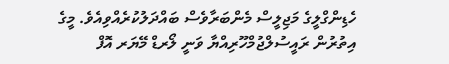ހެޑިންގްލީގެ މަޖިލީސް މެންބަރާވެސް ބައްދަލުކުރެއްވިއެވެ. މީގެ އިތުރުން ރައީސުލްޖުމްހޫރިއްޔާ ވަނީ ލޯރޑް މޭޔަރ އޮފް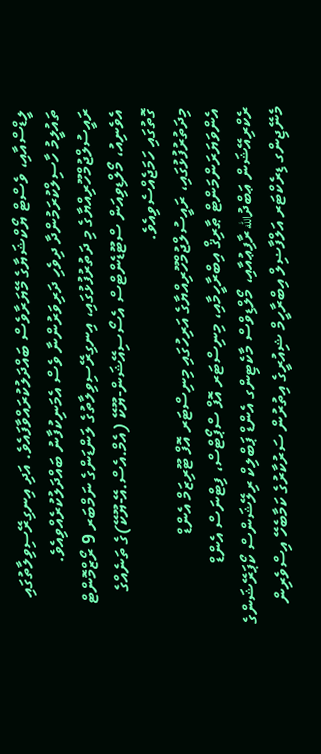ލީޑްސްއާއި، ވެސްޓް ޔޯކްޝަޔާގެ މޭޔަރާވެސް ބައްދަލުކުރައްވާފައެވެ. އަދި އިނގިރޭސިވިލާތުގައި ތައުލީމު ހާސިލްކުރަމުންދާ ދިވެހި ދަރިވަރުންނާ ވެސް އެމަނިކުފާނު ބައްދަލުކުރެއްވިއެވެ. ރައީސުލްޖުމްހޫރިއްޔާގެ މި ދަތުރުފުޅުގައި، އިނގިރޭސިވިލާތުގެ ލަންޑަންގެ ނަމްބަރ 9 ރޯޒްމޮންޓް އެވެނިއު، މޯލްޑިވިއަން ސްޓޫޑެންޓްސް އެސޯސިއޭޝަން-ޔޫކޭ (އެމް.އެސް.އޭ-ޔޫކޭ)ގެ ތަނެއްގެ ގޮތުގައި ހަމަޖެއްސެވިއެވެ.
މިދަތުރުފުޅުގައި، ރައީސުލްޖުމްހޫރިއްޔާގެ އަރިހުގައި މިނިސްޓަރ އޮފް ޓޫރިޒަމް އެންޑް އެންވަޔަރަންމަންޓް ޠާރިޤް އިބްރާހީމާއި، މިނިސްޓަރ އޮފް ސްޕޯޓްސް، ފިޓްނަސް އެންޑް ރެކްރިއޭޝަން ޢަބްދުالله ރާފިޢުއާއި، މޯލްޑިވްސް މާކެޓިންގ އެންޑް ޕަބްލިކް ރިލޭޝަންސް ކޯޕަރޭޝަންގެ މެނޭޖިންގ ޑިރެކްޓަރ އަލްފާޟިލް އިބްރާހީމް ޝިއުރީގެ އިތުރުން ސަރުކާރުގެ ކަމާބެހޭ އިސްވެރިން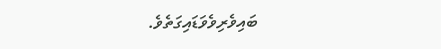ބައިވެރިވެވަޑައިގަތެވެ.